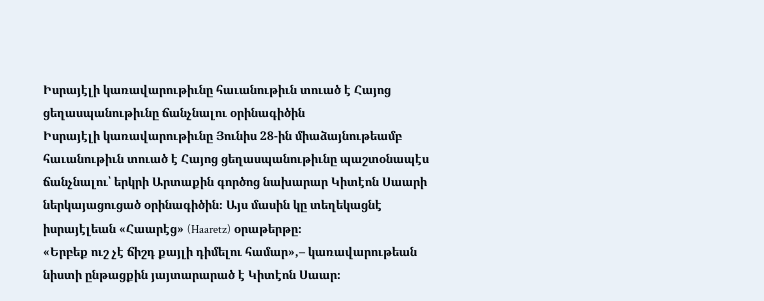Իսրայէլի կառավարութիւնը հաւանութիւն տուած է Հայոց ցեղասպանութիւնը ճանչնալու օրինագիծին
Իսրայէլի կառավարութիւնը Յունիս 28-ին միաձայնութեամբ հաւանութիւն տուած է Հայոց ցեղասպանութիւնը պաշտօնապէս ճանչնալու՝ երկրի Արտաքին գործոց նախարար Կիտէոն Սաարի ներկայացուցած օրինագիծին։ Այս մասին կը տեղեկացնէ իսրայէլեան «Հաարէց» (Haaretz) օրաթերթը։
«Երբեք ուշ չէ ճիշդ քայլի դիմելու համար»,– կառավարութեան նիստի ընթացքին յայտարարած է Կիտէոն Սաար։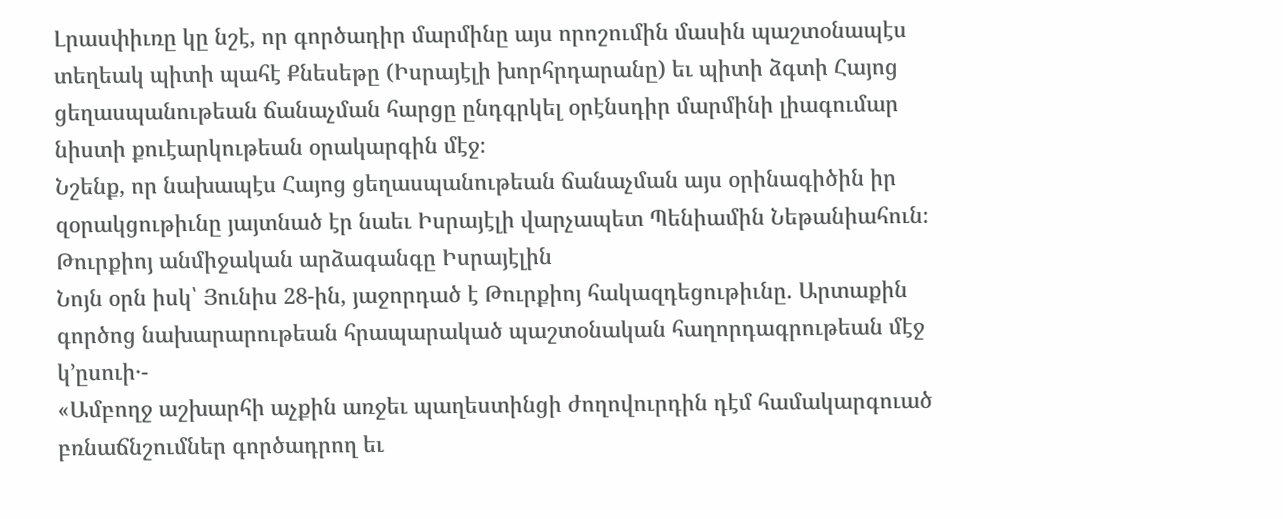Լրասփիւռը կը նշէ, որ գործադիր մարմինը այս որոշումին մասին պաշտօնապէս տեղեակ պիտի պահէ Քնեսեթը (Իսրայէլի խորհրդարանը) եւ պիտի ձգտի Հայոց ցեղասպանութեան ճանաչման հարցը ընդգրկել օրէնսդիր մարմինի լիագումար նիստի քուէարկութեան օրակարգին մէջ։
Նշենք, որ նախապէս Հայոց ցեղասպանութեան ճանաչման այս օրինագիծին իր զօրակցութիւնը յայտնած էր նաեւ Իսրայէլի վարչապետ Պենիամին Նեթանիահուն։
Թուրքիոյ անմիջական արձագանգը Իսրայէլին
Նոյն օրն իսկ՝ Յունիս 28-ին, յաջորդած է Թուրքիոյ հակազդեցութիւնը. Արտաքին գործոց նախարարութեան հրապարակած պաշտօնական հաղորդագրութեան մէջ կ՚ըսուի․-
«Ամբողջ աշխարհի աչքին առջեւ պաղեստինցի ժողովուրդին դէմ համակարգուած բռնաճնշումներ գործադրող եւ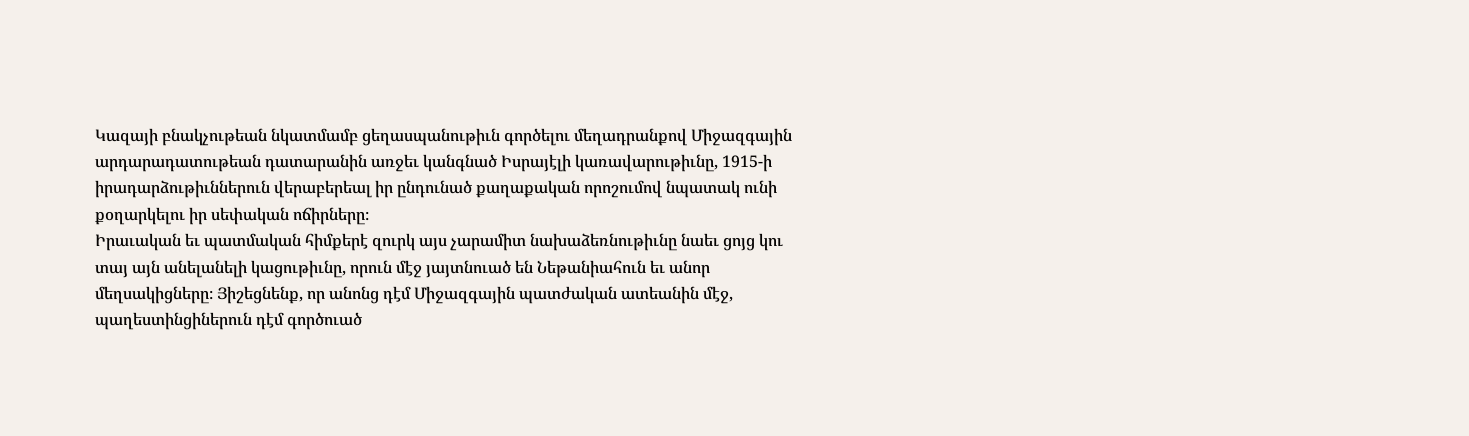Կազայի բնակչութեան նկատմամբ ցեղասպանութիւն գործելու մեղադրանքով Միջազգային արդարադատութեան դատարանին առջեւ կանգնած Իսրայէլի կառավարութիւնը, 1915-ի իրադարձութիւններուն վերաբերեալ իր ընդունած քաղաքական որոշումով նպատակ ունի քօղարկելու իր սեփական ոճիրները։
Իրաւական եւ պատմական հիմքերէ զուրկ այս չարամիտ նախաձեռնութիւնը նաեւ ցոյց կու տայ այն անելանելի կացութիւնը, որուն մէջ յայտնուած են Նեթանիահուն եւ անոր մեղսակիցները։ Յիշեցնենք, որ անոնց դէմ Միջազգային պատժական ատեանին մէջ, պաղեստինցիներուն դէմ գործուած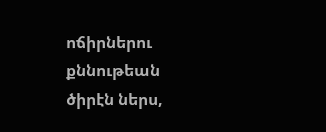ոճիրներու քննութեան ծիրէն ներս,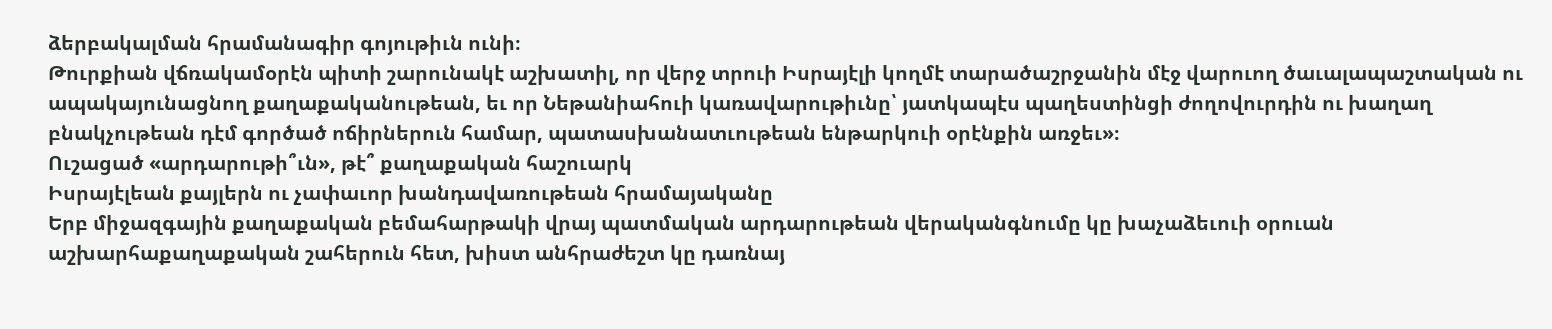ձերբակալման հրամանագիր գոյութիւն ունի։
Թուրքիան վճռակամօրէն պիտի շարունակէ աշխատիլ, որ վերջ տրուի Իսրայէլի կողմէ տարածաշրջանին մէջ վարուող ծաւալապաշտական ու ապակայունացնող քաղաքականութեան, եւ որ Նեթանիահուի կառավարութիւնը՝ յատկապէս պաղեստինցի ժողովուրդին ու խաղաղ բնակչութեան դէմ գործած ոճիրներուն համար, պատասխանատւութեան ենթարկուի օրէնքին առջեւ»։
Ուշացած «արդարութի՞ւն», թէ՞ քաղաքական հաշուարկ
Իսրայէլեան քայլերն ու չափաւոր խանդավառութեան հրամայականը
Երբ միջազգային քաղաքական բեմահարթակի վրայ պատմական արդարութեան վերականգնումը կը խաչաձեւուի օրուան աշխարհաքաղաքական շահերուն հետ, խիստ անհրաժեշտ կը դառնայ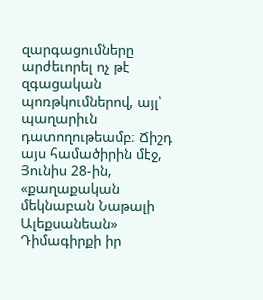զարգացումները արժեւորել ոչ թէ զգացական պոռթկումներով, այլ՝ պաղարիւն դատողութեամբ։ Ճիշդ այս համածիրին մէջ, Յունիս 28-ին, «քաղաքական մեկնաբան Նաթալի Ալեքսանեան» Դիմագիրքի իր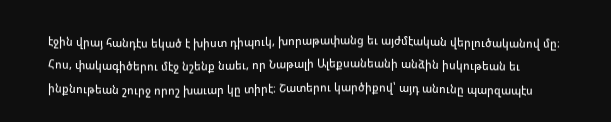էջին վրայ հանդէս եկած է խիստ դիպուկ, խորաթափանց եւ այժմէական վերլուծականով մը։
Հոս, փակագիծերու մէջ նշենք նաեւ, որ Նաթալի Ալեքսանեանի անձին իսկութեան եւ ինքնութեան շուրջ որոշ խաւար կը տիրէ։ Շատերու կարծիքով՝ այդ անունը պարզապէս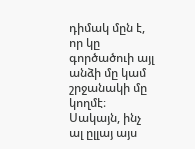դիմակ մըն է, որ կը գործածուի այլ անձի մը կամ շրջանակի մը կողմէ։ Սակայն, ինչ ալ ըլլայ այս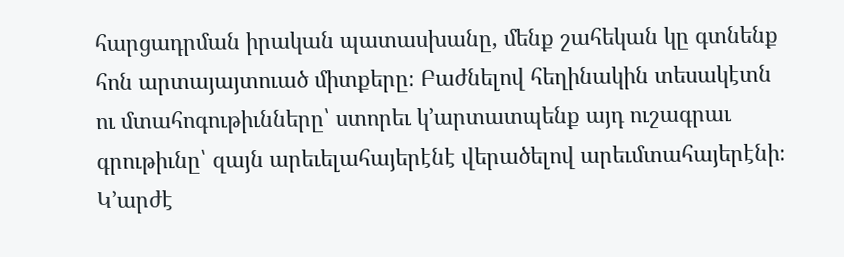հարցադրման իրական պատասխանը, մենք շահեկան կը գտնենք հոն արտայայտուած միտքերը։ Բաժնելով հեղինակին տեսակէտն ու մտահոգութիւնները՝ ստորեւ կ՚արտատպենք այդ ուշագրաւ գրութիւնը՝ զայն արեւելահայերէնէ վերածելով արեւմտահայերէնի։
Կ՚արժէ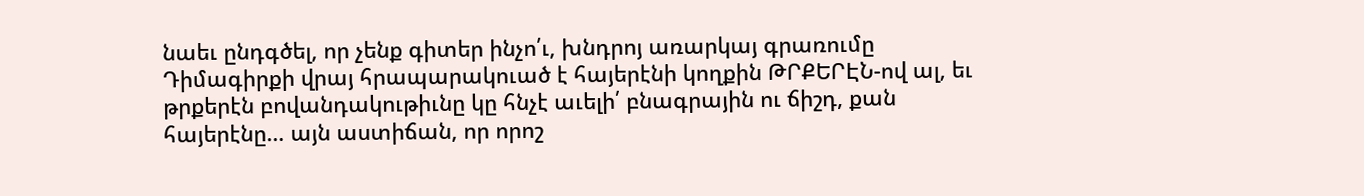նաեւ ընդգծել, որ չենք գիտեր ինչո՛ւ, խնդրոյ առարկայ գրառումը Դիմագիրքի վրայ հրապարակուած է հայերէնի կողքին ԹՐՔԵՐԷՆ-ով ալ, եւ թրքերէն բովանդակութիւնը կը հնչէ աւելի՛ բնագրային ու ճիշդ, քան հայերէնը… այն աստիճան, որ որոշ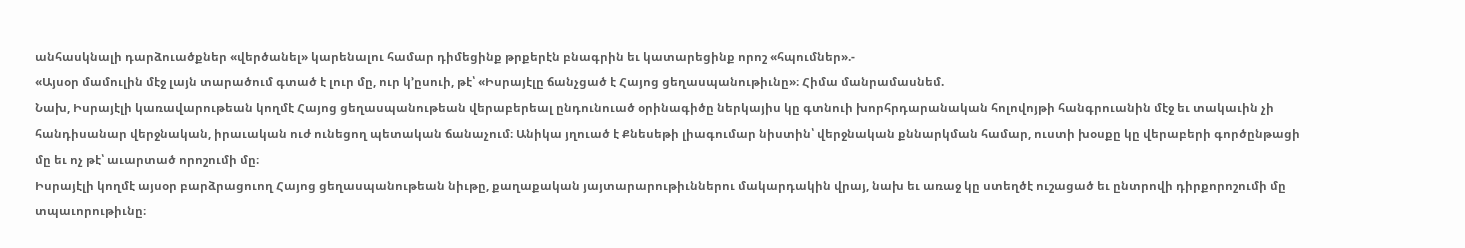անհասկնալի դարձուածքներ «վերծանել» կարենալու համար դիմեցինք թրքերէն բնագրին եւ կատարեցինք որոշ «հպումներ».-
«Այսօր մամուլին մէջ լայն տարածում գտած է լուր մը, ուր կ՚ըսուի, թէ՝ «Իսրայէլը ճանչցած է Հայոց ցեղասպանութիւնը»։ Հիմա մանրամասնեմ.
Նախ, Իսրայէլի կառավարութեան կողմէ Հայոց ցեղասպանութեան վերաբերեալ ընդունուած օրինագիծը ներկայիս կը գտնուի խորհրդարանական հոլովոյթի հանգրուանին մէջ եւ տակաւին չի հանդիսանար վերջնական, իրաւական ուժ ունեցող պետական ճանաչում։ Անիկա յղուած է Քնեսեթի լիագումար նիստին՝ վերջնական քննարկման համար, ուստի խօսքը կը վերաբերի գործընթացի մը եւ ոչ թէ՝ աւարտած որոշումի մը։
Իսրայէլի կողմէ այսօր բարձրացուող Հայոց ցեղասպանութեան նիւթը, քաղաքական յայտարարութիւններու մակարդակին վրայ, նախ եւ առաջ կը ստեղծէ ուշացած եւ ընտրովի դիրքորոշումի մը տպաւորութիւնը։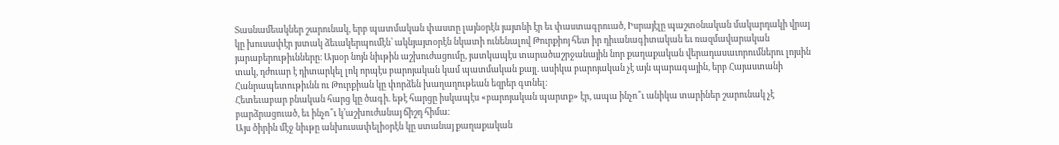Տասնամեակներ շարունակ, երբ պատմական փաստը լայնօրէն յայտնի էր եւ փաստագրուած, Իսրայէլը պաշտօնական մակարդակի վրայ կը խուսափէր յստակ ձեւակերպումէն՝ ակնյայտօրէն նկատի ունենալով Թուրքիոյ հետ իր դիւանագիտական եւ ռազմավարական յարաբերութիւնները։ Այսօր նոյն նիւթին աշխուժացումը, յատկապէս տարածաշրջանային նոր քաղաքական վերադասաւորումներու լոյսին տակ, դժուար է դիտարկել լոկ որպէս բարոյական կամ պատմական քայլ. ասիկա բարոյական չէ այն պարագային, երբ Հայաստանի Հանրապետութիւնն ու Թուրքիան կը փորձեն խաղաղութեան եզրեր գտնել։
Հետեւաբար բնական հարց կը ծագի. եթէ հարցը իսկապէս «բարոյական պարտք» էր, ապա ինչո՞ւ անիկա տարիներ շարունակ չէ բարձրացուած, եւ ինչո՞ւ կ՚աշխուժանայ ճիշդ հիմա։
Այս ծիրին մէջ նիւթը անխուսափելիօրէն կը ստանայ քաղաքական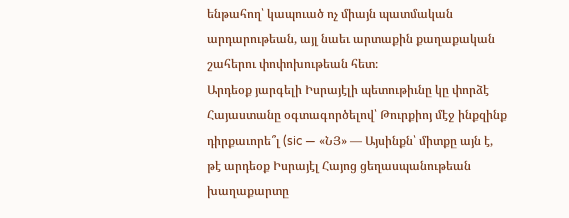ենթահող՝ կապուած ոչ միայն պատմական արդարութեան, այլ նաեւ արտաքին քաղաքական շահերու փոփոխութեան հետ։
Արդեօք յարգելի Իսրայէլի պետութիւնը կը փորձէ Հայաստանը օգտագործելով՝ Թուրքիոյ մէջ ինքզինք դիրքաւորե՞լ (sic — «ՆՅ» — Այսինքն՝ միտքը այն է, թէ արդեօք Իսրայէլ Հայոց ցեղասպանութեան խաղաքարտը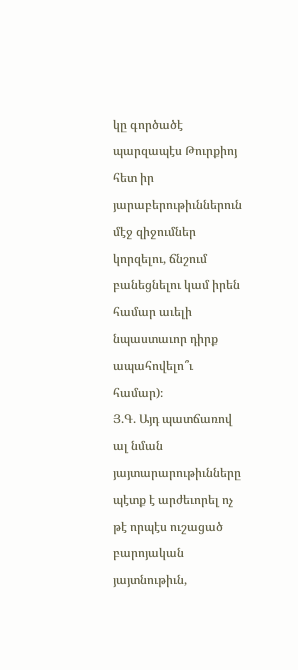կը գործածէ պարզապէս Թուրքիոյ հետ իր յարաբերութիւններուն մէջ զիջումներ կորզելու, ճնշում բանեցնելու կամ իրեն համար աւելի նպաստաւոր դիրք ապահովելո՞ւ համար)։
Յ.Գ. Այդ պատճառով ալ նման յայտարարութիւնները պէտք է արժեւորել ոչ թէ որպէս ուշացած բարոյական յայտնութիւն,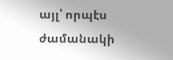այլ՝ որպէս ժամանակի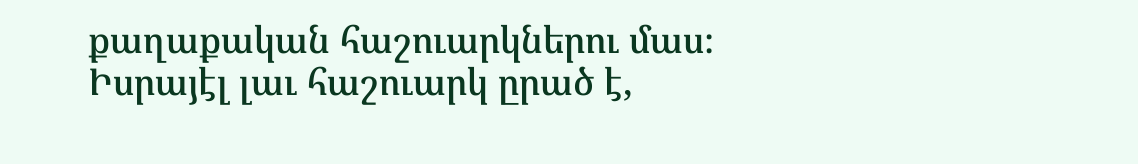քաղաքական հաշուարկներու մաս։ Իսրայէլ լաւ հաշուարկ ըրած է,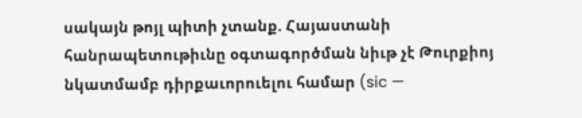սակայն թոյլ պիտի չտանք. Հայաստանի հանրապետութիւնը օգտագործման նիւթ չէ Թուրքիոյ նկատմամբ դիրքաւորուելու համար (sic —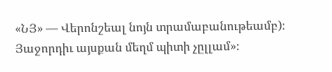«ՆՅ» — Վերոնշեալ նոյն տրամաբանութեամբ)։
Յաջորդիւ այսքան մեղմ պիտի չըլլամ»։